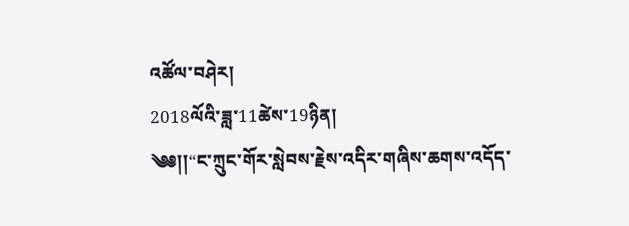འཚོལ་བཤེར།
2018ལོའི་ཟླ་11ཚེས་19ཉིན།
༄༅།།“ང་ཀྲུང་གོར་སླེབས་རྗེས་འདིར་གཞིས་ཆགས་འདོད་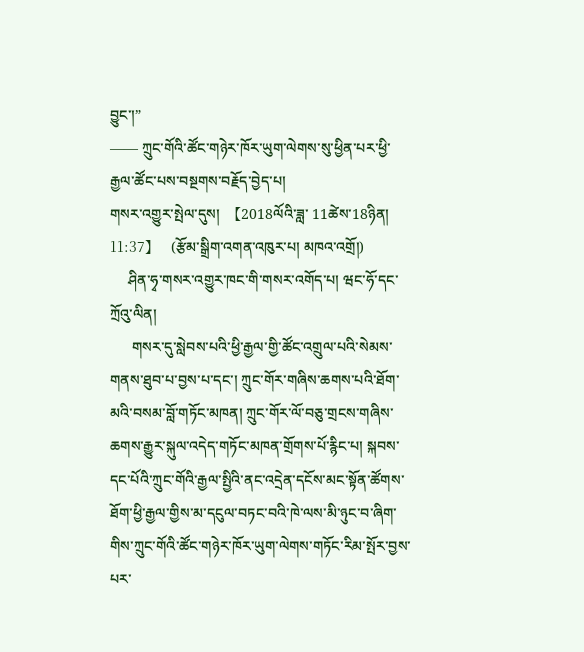བྱུང་།”
—— ཀྲུང་གོའི་ཚོང་གཉེར་ཁོར་ཡུག་ལེགས་སུ་ཕྱིན་པར་ཕྱི་རྒྱལ་ཚོང་པས་བསྔགས་བརྗོད་བྱེད་པ།
གསར་འགྱུར་སྤེལ་དུས།  【2018ལོའི་ཟླ་ 11ཚེས་18ཉིན། 11:37】   (རྩོམ་སྒྲིག་འགན་འཁུར་པ། མཁའ་འགྲོ།)
     ཤིན་ཧྭ་གསར་འགྱུར་ཁང་གི་གསར་འགོད་པ། ཝང་ཧོ་དང་ཀྲོའུ་ལིན།
      གསར་དུ་སླེབས་པའི་ཕྱི་རྒྱལ་གྱི་ཚོང་འགྲུལ་པའི་སེམས་གནས་ཐུབ་པ་བྱས་པ་དང་། ཀྲུང་གོར་གཞིས་ཆགས་པའི་ཐོག་མའི་བསམ་བློ་གཏོང་མཁན། ཀྲུང་གོར་ལོ་བཅུ་གྲངས་གཞིས་ཆགས་རྒྱུར་སྐུལ་འདེད་གཏོང་མཁན་གྲོགས་པོ་རྙིང་པ། སྐབས་དང་པོའི་ཀྲུང་གོའི་རྒྱལ་སྤྱིའི་ནང་འདྲེན་དངོས་མང་སྟོན་ཚོགས་ཐོག་ཕྱི་རྒྱལ་གྱིས་མ་དངུལ་བཏང་བའི་ཁེ་ལས་མི་ཉུང་བ་ཞིག་གིས་ཀྲུང་གོའི་ཚོང་གཉེར་ཁོར་ཡུག་ལེགས་གཏོང་རིམ་སྤོར་བྱས་པར་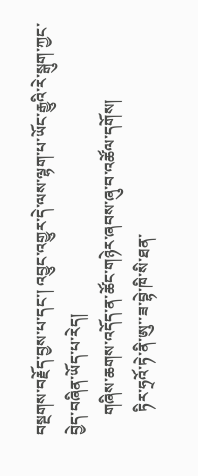བསྔགས་བརྗོད་བྱས་པ་དང་། འབྱུང་འགྱུར་དེ་ལས་ལྷག་པ་ཡོང་རྒྱུའི་རེ་སྒུག་ཀྱང་བྱེད་བཞིན་ཡོད་པ་རེད།
     གཞིས་ཆགས་འདོད་ན་ཚོང་གཉེར་ཞབས་ཞུ་བ་འཚོལ་དགོས།
      ཏིར་ཧྲའོ་ཏེ་ནི་ཨུ་་ཟ་བྷེ་ཁི་སི་ཐན་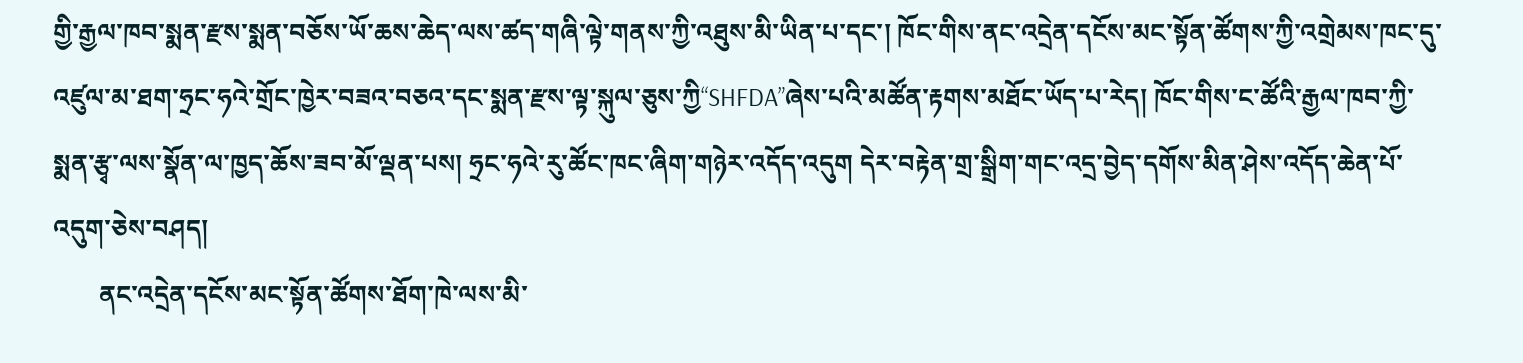གྱི་རྒྱལ་ཁབ་སྨན་རྫས་སྨན་བཅོས་ཡོ་ཆས་ཆེད་ལས་ཚད་གཞི་ལྟེ་གནས་ཀྱི་འཐུས་མི་ཡིན་པ་དང་། ཁོང་གིས་ནང་འདྲེན་དངོས་མང་སྟོན་ཚོགས་ཀྱི་འགྲེམས་ཁང་དུ་འཛུལ་མ་ཐག་ཧྲང་ཧའེ་གྲོང་ཁྱེར་བཟའ་བཅའ་དང་སྨན་རྫས་ལྟ་སྐུལ་ཅུས་ཀྱི“SHFDA”ཞེས་པའི་མཚོན་རྟགས་མཐོང་ཡོད་པ་རེད། ཁོང་གིས་ང་ཚོའི་རྒྱལ་ཁབ་ཀྱི་སྨན་རྩྭ་ལས་སྣོན་ལ་ཁྱད་ཆོས་ཟབ་མོ་ལྡན་པས། ཧྲང་ཧའེ་རུ་ཚོང་ཁང་ཞིག་གཉེར་འདོད་འདུག དེར་བརྟེན་གྲ་སྒྲིག་གང་འདྲ་བྱེད་དགོས་མིན་ཤེས་འདོད་ཆེན་པོ་འདུག་ཅེས་བཤད།
       ནང་འདྲེན་དངོས་མང་སྟོན་ཚོགས་ཐོག་ཁེ་ལས་མི་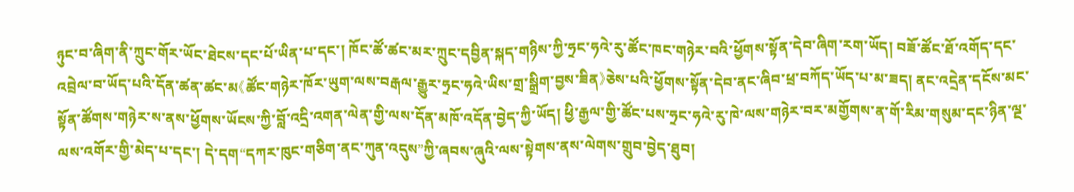ཉུང་བ་ཞིག་ནི་ཀྲུང་གོར་ཡོང་ཐེངས་དང་པོ་ཡིན་པ་དང་། ཁོང་ཚོ་ཚང་མར་ཀྲུང་དབྱིན་སྐད་གཉིས་ཀྱི་ཧྲང་ཧའེ་རུ་ཚོང་ཁང་གཉེར་བའི་ཕྱོགས་སྟོན་དེབ་ཞིག་རག་ཡོད། བཟོ་ཚོང་ཐོ་འགོད་དང་འབྲེལ་བ་ཡོད་པའི་དོན་ཚན་ཚང་མ《ཚོང་གཉེར་ཁོར་ཡུག་ལས་བརྒལ་རྒྱུར་ཧྲང་ཧའེ་ཡིས་གྲ་སྒྲིག་བྱས་ཟིན》ཅེས་པའི་ཕྱོགས་སྟོན་དེབ་ནང་ཞིབ་ཕྲ་བཀོད་ཡོད་པ་མ་ཟད། ནང་འདྲེན་དངོས་མང་སྟོན་ཚོགས་གཉེར་ས་ནས་ཕྱོགས་ཡོངས་ཀྱི་བློ་འདྲི་འགན་ལེན་གྱི་ལས་དོན་མཁོ་འདོན་བྱེད་ཀྱི་ཡོད། ཕྱི་རྒྱལ་གྱི་ཚོང་པས་ཧྲང་ཧའེ་རུ་ཁེ་ལས་གཉེར་བར་མགྱོགས་ན་གོ་རིམ་གསུམ་དང་ཉིན་ལྔ་ལས་འགོར་གྱི་མེད་པ་དང་། དེ་དག“དཀར་ཁུང་གཅིག་ནང་ཀུན་འདུས”ཀྱི་ཞབས་ཞུའི་ལས་སྟེགས་ནས་ལེགས་གྲུབ་བྱེད་ཐུབ།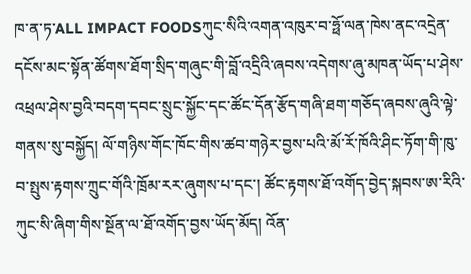ཁ་ན་ཏ་ALL IMPACT FOODSཀུང་སིའི་འགན་འཁུར་བ་ཧྥོ་ལན་ཁེས་ནང་འདྲེན་དངོས་མང་སྟོན་ཚོགས་ཐོག་སྲིད་གཞུང་གི་བློ་འདྲིའི་ཞབས་འདེགས་ཞུ་མཁན་ཡོད་པ་ཤེས་འཕྲལ་ཤེས་བྱའི་བདག་དབང་སྲུང་སྐྱོང་དང་ཚོང་དོན་རྩོད་གཞི་ཐག་གཅོད་ཞབས་ཞུའི་ལྟེ་གནས་སུ་བསྐྱོད། ལོ་གཉིས་གོང་ཁོང་གིས་ཚབ་གཉེར་བྱས་པའི་མོ་རོ་ཁོའི་ཤིང་ཏོག་གི་ཁུ་བ་སྤུས་རྟགས་ཀྲུང་གོའི་ཁྲོམ་རར་ཞུགས་པ་དང་། ཚོང་རྟགས་ཐོ་འགོད་བྱེད་སྐབས་ཨ་རིའི་ཀུང་སི་ཞིག་གིས་སྔོན་ལ་ཐོ་འགོད་བྱས་ཡོད་མོད། འོན་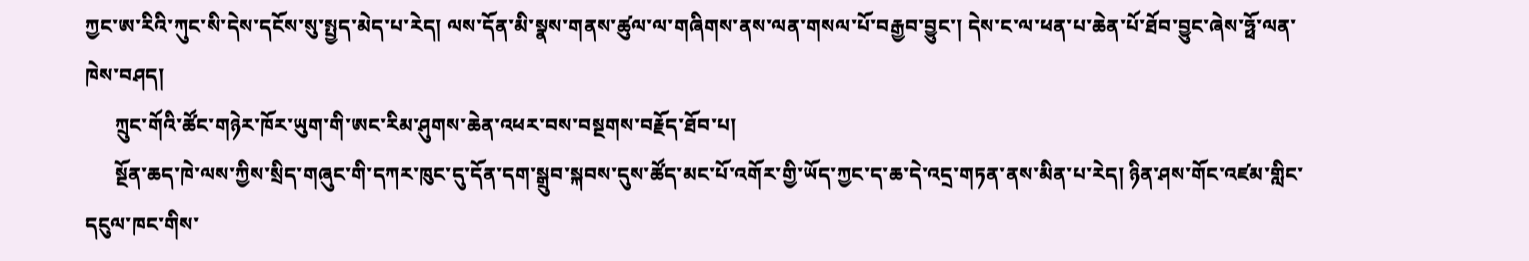ཀྱང་ཨ་རིའི་ཀུང་སི་དེས་དངོས་སུ་སྤྱད་མེད་པ་རེད། ལས་དོན་མི་སྣས་གནས་ཚུལ་ལ་གཞིགས་ནས་ལན་གསལ་པོ་བརྒྱབ་བྱུང་། དེས་ང་ལ་ཕན་པ་ཆེན་པོ་ཐོབ་བྱུང་ཞེས་ཧྥོ་ལན་ཁེས་བཤད།
      ཀྲུང་གོའི་ཚོང་གཉེར་ཁོར་ཡུག་གི་ཨང་རིམ་ཤུགས་ཆེན་འཕར་བས་བསྔགས་བརྗོད་ཐོབ་པ།
      སྔོན་ཆད་ཁེ་ལས་ཀྱིས་སྲིད་གཞུང་གི་དཀར་ཁུང་དུ་དོན་དག་སྒྲུབ་སྐབས་དུས་ཚོད་མང་པོ་འགོར་གྱི་ཡོད་ཀྱང་ད་ཆ་དེ་འདྲ་གཏན་ནས་མིན་པ་རེད། ཉིན་ཤས་གོང་འཛམ་གླིང་དངུལ་ཁང་གིས་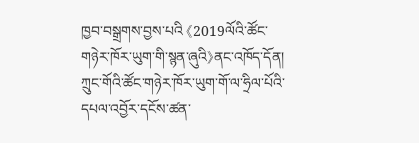ཁྱབ་བསྒྲགས་བྱས་པའི 《2019ལོའི་ཚོང་གཉེར་ཁོར་ཡུག་གི་སྙན་ཞུའི》ནང་འཁོད་དོན། ཀྲུང་གོའི་ཚོང་གཉེར་ཁོར་ཡུག་གོ་ལ་ཧྲིལ་པོའི་དཔལ་འབྱོར་དངོས་ཚན་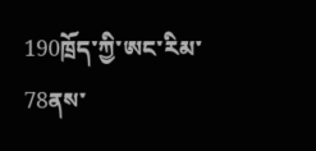190ཁྲོད་ཀྱི་ཨང་རིམ་78ནས་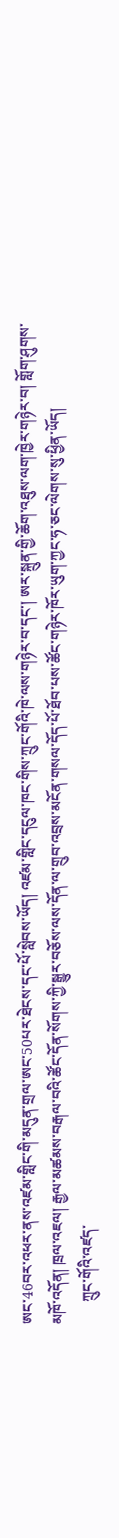ཨང་46བར་འཕར་ནས་འཛམ་གླིང་གི་མདུན་གྲལ་ཨང་50པར་ཐེངས་དང་པོ་སླེབས་ཡོད། འཛམ་གླིང་དངུལ་ཁང་གིས་ཀྲུང་གོའི་ཁེ་ལས་གཉེར་བ་དང་། ཨར་སྐྲུན་གྱི་ཆོག་འཐུས་ལག་ཁྱེར་གཉེར་བ། གློག་ཤུགས་མཁོ་འདོན། ཁྲལ་འཇལ། རྒྱལ་མཚམས་བརྒལ་བའི་ཚོང་དོན་སོགས་ཀྱི་སྒྱུར་བཅོས་ལས་དོན་ལ་གྲུབ་འབྲས་མངོན་གསལ་དོད་པོ་ཐོབ་པས་ཚོང་གཉེར་ཁོར་ཡུག་ཀྱང་ཧ་ཅང་ལེགས་སུ་ཕྱིན་ཡོད།
      ཀྲུང་གོའི་འཛད་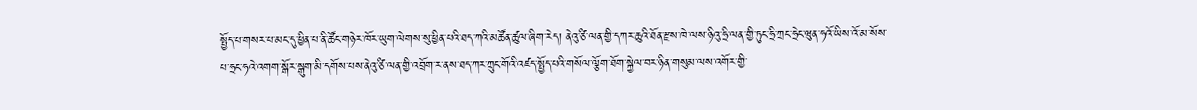སྤྱོད་པ་གསར་པ་མང་དུ་ཕྱིན་པ་ནི་ཚོང་གཉེར་ཁོར་ཡུག་ལེགས་སུ་ཕྱིན་པའི་ཐད་ཀའི་མཚོན་ཚུལ་ཞིག་རེད། ནེའུ་ཙི་ལན་གྱི་དཀར་ཆུའི་ཐོན་རྫས་ཁེ་ལས་ཉིའུ་ཧྲི་ལན་གྱི་ཏུང་ཧྲི་ཀྲང་ཧྲེང་ཝུན་ཧའོ་ཡིས་འོ་མ་སོས་པ་ཧྲང་ཧའེ་འགག་སྒོར་སྒུག་མི་དགོས་པས་ནེའུ་ཙི་ལན་གྱི་འབྲོག་ར་ནས་ཐད་ཀར་ཀྲུང་གོའི་འཛད་སྤྱོད་པའི་གསོལ་ལྕོག་ཐོག་སྐྱེལ་བར་ཉིན་གསུམ་ལས་འགོར་གྱི་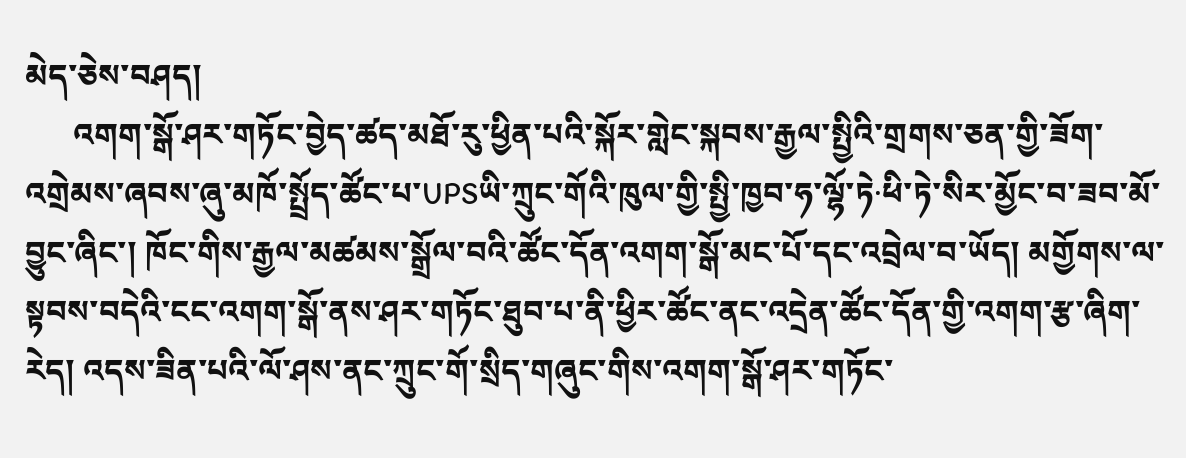མེད་ཅེས་བཤད།
      འགག་སྒོ་ཤར་གཏོང་བྱེད་ཚད་མཐོ་རུ་ཕྱིན་པའི་སྐོར་གླེང་སྐབས་རྒྱལ་སྤྱིའི་གྲགས་ཅན་གྱི་ཟོག་འགྲེམས་ཞབས་ཞུ་མཁོ་སྤྲོད་ཚོང་པ་UPSཡི་ཀྲུང་གོའི་ཁུལ་གྱི་སྤྱི་ཁྱབ་ཧ་ལྷོ་ཏེ·ཕི་ཏེ་སིར་མྱོང་བ་ཟབ་མོ་བྱུང་ཞིང་། ཁོང་གིས་རྒྱལ་མཚམས་སྒྲོལ་བའི་ཚོང་དོན་འགག་སྒོ་མང་པོ་དང་འབྲེལ་བ་ཡོད། མགྱོགས་ལ་སྟབས་བདེའི་ངང་འགག་སྒོ་ནས་ཤར་གཏོང་ཐུབ་པ་ནི་ཕྱིར་ཚོང་ནང་འདྲེན་ཚོང་དོན་གྱི་འགག་རྩ་ཞིག་རེད། འདས་ཟིན་པའི་ལོ་ཤས་ནང་ཀྲུང་གོ་སྲིད་གཞུང་གིས་འགག་སྒོ་ཤར་གཏོང་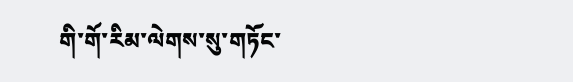གི་གོ་རིམ་ལེགས་སུ་གཏོང་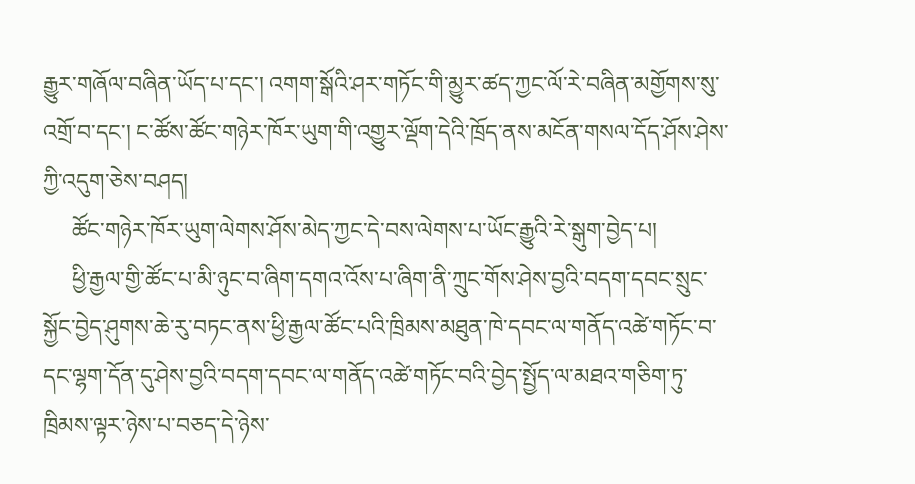རྒྱུར་གཞོལ་བཞིན་ཡོད་པ་དང་། འགག་སྒོའི་ཤར་གཏོང་གི་མྱུར་ཚད་ཀྱང་ལོ་རེ་བཞིན་མགྱོགས་སུ་འགྲོ་བ་དང་། ང་ཚོས་ཚོང་གཉེར་ཁོར་ཡུག་གི་འགྱུར་ལྡོག་དེའི་ཁྲོད་ནས་མངོན་གསལ་དོད་ཤོས་ཤེས་ཀྱི་འདུག་ཅེས་བཤད།
     ཚོང་གཉེར་ཁོར་ཡུག་ལེགས་ཤོས་མེད་ཀྱང་དེ་བས་ལེགས་པ་ཡོང་རྒྱུའི་རེ་སྒུག་བྱེད་པ།
     ཕྱི་རྒྱལ་གྱི་ཚོང་པ་མི་ཉུང་བ་ཞིག་དགའ་འོས་པ་ཞིག་ནི་ཀྲུང་གོས་ཤེས་བྱའི་བདག་དབང་སྲུང་སྐྱོང་བྱེད་ཤུགས་ཆེ་རུ་བཏང་ནས་ཕྱི་རྒྱལ་ཚོང་པའི་ཁྲིམས་མཐུན་ཁེ་དབང་ལ་གནོད་འཚེ་གཏོང་བ་དང་ལྷག་དོན་དུ་ཤེས་བྱའི་བདག་དབང་ལ་གནོད་འཚེ་གཏོང་བའི་བྱེད་སྤྱོད་ལ་མཐའ་གཅིག་ཏུ་ཁྲིམས་ལྟར་ཉེས་པ་བཅད་དེ་ཉེས་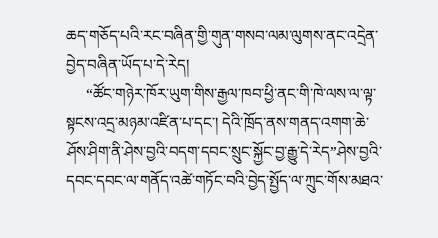ཆད་གཅོད་པའི་རང་བཞིན་གྱི་གུན་གསབ་ལམ་ལུགས་ནང་འདྲེན་བྱེད་བཞིན་ཡོད་པ་དེ་རེད།
     “ཚོང་གཉེར་ཁོར་ཡུག་གིས་རྒྱལ་ཁབ་ཕྱི་ནང་གི་ཁེ་ལས་ལ་ལྟ་སྟངས་འདྲ་མཉམ་འཛིན་པ་དང་། དེའི་ཁྲོད་ནས་གནད་འགག་ཆེ་ཤོས་ཤིག་ནི་ཤེས་བྱའི་བདག་དབང་སྲུང་སྐྱོང་བྱ་རྒྱུ་དེ་རེད”ཤེས་བྱའི་དབང་དབང་ལ་གནོད་འཚེ་གཏོང་བའི་བྱེད་སྤྱོད་ལ་ཀྲུང་གོས་མཐའ་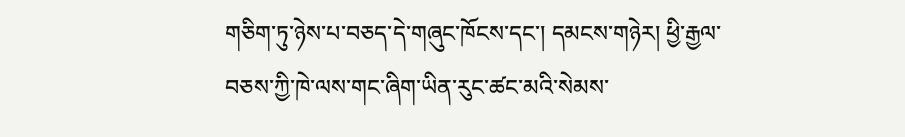གཅིག་ཏུ་ཉེས་པ་བཅད་དེ་གཞུང་ཁོངས་དང་། དམངས་གཉེར། ཕྱི་རྒྱལ་བཅས་ཀྱི་ཁེ་ལས་གང་ཞིག་ཡིན་རུང་ཚང་མའི་སེམས་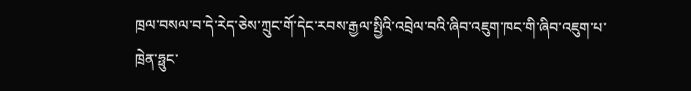ཁྲལ་བསལ་བ་དེ་རེད་ཅེས་ཀྲུང་གོ་དེང་རབས་རྒྱལ་སྤྱིའི་འབྲེལ་བའི་ཞིབ་འཇུག་ཁང་གི་ཞིབ་འཇུག་པ་ཁྲེན་ཧྥུང་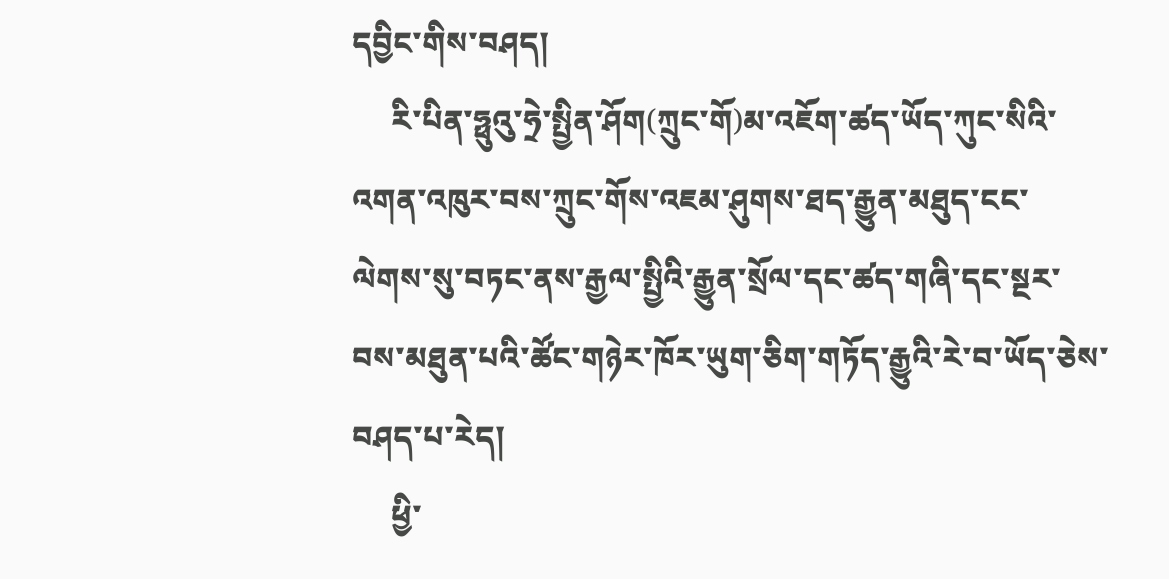དབྱིང་གིས་བཤད།
     རི་པིན་ཧྥུའུ་ཧྲེ་སྤྱིན་ཤོག(ཀྲུང་གོ)མ་འཇོག་ཚད་ཡོད་ཀུང་སིའི་འགན་འཁུར་བས་ཀྲུང་གོས་འཇམ་ཤུགས་ཐད་རྒྱུན་མཐུད་ངང་ལེགས་སུ་བཏང་ནས་རྒྱལ་སྤྱིའི་རྒྱུན་སྲོལ་དང་ཚད་གཞི་དང་སྔར་བས་མཐུན་པའི་ཚོང་གཉེར་ཁོར་ཡུག་ཅིག་གཏོད་རྒྱུའི་རེ་བ་ཡོད་ཅེས་བཤད་པ་རེད།
     ཕྱི་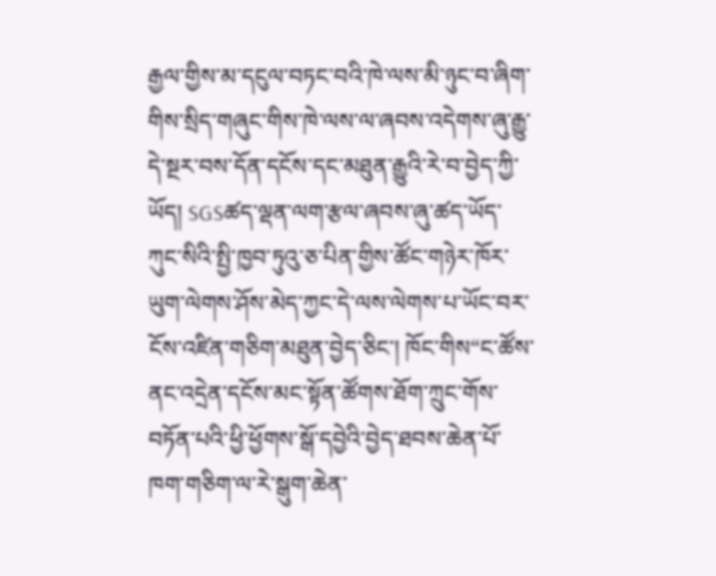རྒྱལ་གྱིས་མ་དངུལ་བཏང་བའི་ཁེ་ལས་མི་ཉུང་བ་ཞིག་གིས་སྲིད་གཞུང་གིས་ཁེ་ལས་ལ་ཞབས་འདེགས་ཞུ་རྒྱུ་དེ་སྔར་བས་དོན་དངོས་དང་མཐུན་རྒྱུའི་རེ་བ་བྱེད་ཀྱི་ཡོད། SGSཚད་ལྡན་ལག་རྩལ་ཞབས་ཞུ་ཚད་ཡོད་ཀུང་སིའི་སྤྱི་ཁྱབ་ཏུའུ་ཅ་པིན་གྱིས་ཚོང་གཉེར་ཁོར་ཡུག་ལེགས་ཤོས་མེད་ཀྱང་དེ་ལས་ལེགས་པ་ཡོང་བར་ངོས་འཛིན་གཅིག་མཐུན་བྱེད་ཅིང་། ཁོང་གིས“ང་ཚོས་ནང་འདྲེན་དངོས་མང་སྟོན་ཚོགས་ཐོག་ཀྲུང་གོས་བཏོན་པའི་ཕྱི་ཕྱོགས་སྒོ་དབྱེའི་བྱེད་ཐབས་ཆེན་པོ་ཁག་གཅིག་ལ་རེ་སྒུག་ཆེན་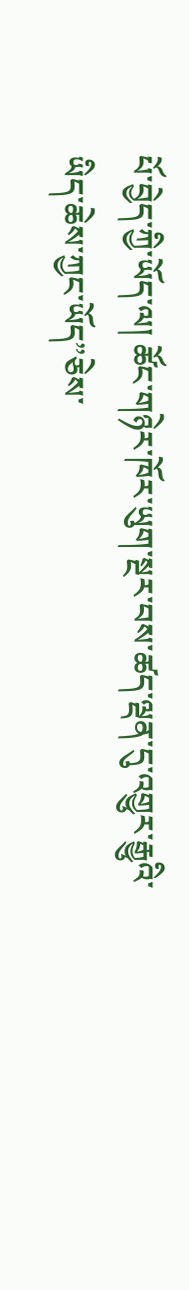པོ་བྱེད་ཀྱི་ཡོད་ལ། ཚོང་གཉེར་ཁོར་ཡུག་སྔར་བས་ཚད་ལྡན་དུ་འགྱུར་རྒྱུའི་ཡིད་ཆེས་ཀྱང་ཡོད”ཅེས་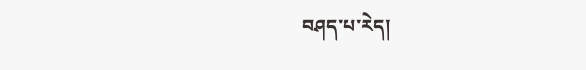བཤད་པ་རེད།